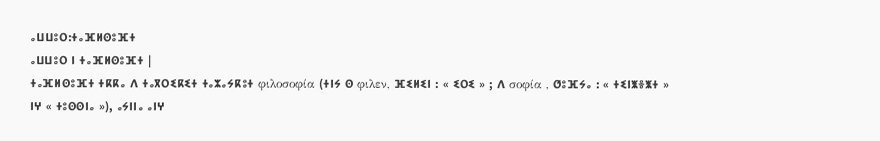ⴰⵡⵡⵓⵔ:ⵜⴰⴼⵍⵙⵓⴼⵜ
ⴰⵡⵡⵓⵔ ⵏ ⵜⴰⴼⵍⵙⵓⴼⵜ |
ⵜⴰⴼⵍⵙⵓⴼⵜ ⵜⴽⴽⴰ ⴷ ⵜⴰⴳⵔⵉⴽⵉⵜ ⵜⴰⵣⴰⵢⴽⵓⵜ φιλοσοφία (ⵜⵏⵢ ⵙ φιλεν, ⴼⵉⵍⵉⵏ : « ⵉⵔⵉ » ; ⴷ σοφία , ⵚⵓⴼⵢⴰ : « ⵜⵉⵏⵥⴻⵥⵜ » ⵏⵖ « ⵜⵓⵙⵙⵏⴰ »), ⴰⵢⵏⵏⴰ ⴰⵏⵖ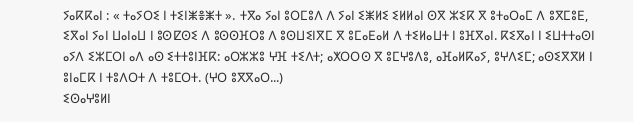ⵢⴰⴽⴽⴰⵏ : « ⵜⴰⵢⵔⵉ ⵏ ⵜⵉⵏⵥⴻⵥⵜ ». ⵜⴳⴰ ⵢⴰⵏ ⵓⵔⵎⵓⴷ ⴷ ⵢⴰⵏ ⵉⵥⵍⵉ ⵉⵍⵍⴰⵏ ⵙⴳ ⵣⵉⴽ ⴳ ⵓⵜⴰⵔⴰⵎ ⴷ ⵓⴳⵎⵓⴹ, ⵉⴳⴰⵏ ⵢⴰⵏ ⵡⴰⵏⴰⵡ ⵏ ⵓⵙⵇⵙⵉ ⴷ ⵓⵙⵙⴼⵔⵓ ⴷ ⵓⵙⵡⵉⵏⴳⵎ ⴳ ⵓⵎⴰⴹⴰⵍ ⴷ ⵜⵉⵍⴰⵡⵜ ⵏ ⵓⴼⴳⴰⵏ. ⴽⵉⴳⴰⵏ ⵏ ⵉⵡⵜⵜⴰⵙⵏ ⴰⵢⴷ ⵉⵣⵎⵔⵏ ⴰⴷ ⴰⵙ ⵉⵜⵜⵓⵏⴼⴽ: ⴰⵔⵣⵣⵓ ⵖⴼ ⵜⵉⴷⵜ; ⴰⵅⵔⵔⵙ ⴳ ⵓⵎⵖⵓⴷⵓ, ⴰⴼⴰⵍⴽⴰⵢ, ⵓⵖⴷⵉⵎ; ⴰⵙⵉⴳⴳⵍ ⵏ ⵓⵏⴰⵎⴽ ⵏ ⵜⵓⴷⵔⵜ ⴷ ⵜⵓⵎⵔⵜ. (ⵖⵔ ⵓⴳⴳⴰⵔ...)
ⵉⵙⴰⵖⵓⵍⵏ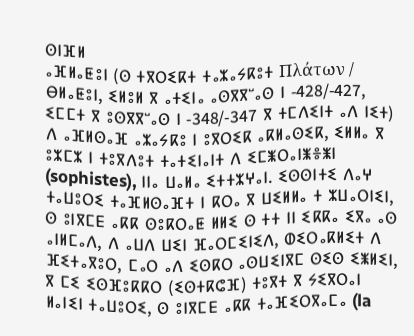ⵙⵏⴼⵍ
ⴰⴼⵍⴰⵟⵓⵏ (ⵙ ⵜⴳⵔⵉⴽⵜ ⵜⴰⵣⴰⵢⴽⵓⵜ Πλάτων / ⴱⵍⴰⵟⵓⵏ, ⵉⵍⵓⵍ ⴳ ⴰⵜⵉⵏⴰ ⴰⵙⴳⴳⵯⴰⵙ ⵏ -428/-427, ⵉⵎⵎⵜ ⴳ ⵓⵙⴳⴳⵯⴰⵙ ⵏ -348/-347 ⴳ ⵜⵎⴷⵉⵏⵜ ⴰⴷ ⵏⵉⵜ) ⴷ ⴰⴼⵍⵙⴰⴼ ⴰⵣⴰⵢⴽⵓ ⵏ ⵓⴳⵔⵉⴽ ⴰⴽⵍⴰⵙⵉⴽ, ⵉⵍⵍⴰ ⴳ ⵓⵣⵎⵣ ⵏ ⵜⵓⴳⴷⵓⵜ ⵜⴰⵜⵉⵏⴰⵏⵜ ⴷ ⵉⵎⵥⵔⴰⵏⵥⴻⵥⵏ (sophistes), ⵏⵏⴰ ⵡⴰⵍⴰ ⵉⵜⵜⵣⵖⴰⵏ. ⵉⵙⵙⵏⵜⵉ ⴷⴰⵖ ⵜⴰⵡⵓⵔⵉ ⵜⴰⴼⵍⵙⴰⴼⵜ ⵏ ⴽⵔⴰ ⴳ ⵡⵉⵍⵍⴰ ⵜ ⵣⵡⴰⵔⵏⵉⵏ, ⵙ ⵓⵏⴳⵎⴹ ⴰⴽⴽ ⵙⵓⴽⵔⴰⵟ ⵍⵍⵉ ⵙ ⵜⵜ ⵏⵏ ⵉⴽⴽⴰ ⵉⴳⴰ ⴰⵙ ⴰⵏⵍⵎⴰⴷ, ⴷ ⴰⵡⴷ ⵡⵉⵏ ⴼⴰⵔⵎⵉⵏⵉⴷ, ⵀⵉⵔⴰⴽⵍⵉⵜ ⴷ ⴼⵉⵜⴰⴳⵓⵔ, ⵎⴰⵔ ⴰⴷ ⵉⵙⴽⵔ ⴰⵙⵡⵉⵏⴳⵎ ⵙⵉⵙ ⵉⵥⵍⵉⵏ, ⴳ ⵎⵉ ⵉⵙⴼⵓⴽⴽⵔ (ⵉⵙⵜⴽⵛⴼ) ⵜⵓⴳⵜ ⴳ ⵢⵉⴳⵔⴰⵏ ⵍⴰⵏⵉⵏ ⵜⴰⵡⵓⵔⵉ, ⵙ ⵓⵏⴳⵎⴹ ⴰⴽⴽ ⵜⴰⴼⵉⵔⴳⴰⵎⴰ (la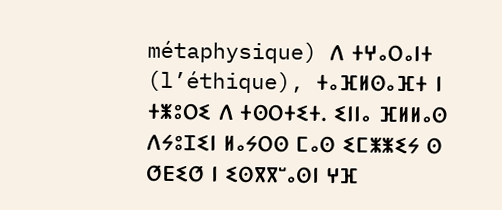métaphysique) ⴷ ⵜⵖⴰⵔⴰⵏⵜ (l’éthique), ⵜⴰⴼⵍⵙⴰⴼⵜ ⵏ ⵜⵥⵓⵔⵉ ⴷ ⵜⵙⵔⵜⵉⵜ. ⵉⵏⵏⴰ ⴼⵍⵍⴰⵙ ⴷⵢⵓⵊⵉⵏ ⵍⴰⵢⵔⵙ ⵎⴰⵙ ⵉⵎⵥⵥⵉⵢ ⵙ ⵚⴹⵉⵚ ⵏ ⵉⵙⴳⴳⵯⴰⵙⵏ ⵖⴼ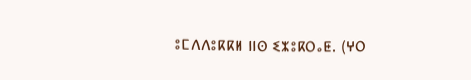ⵓⵎⴷⴷⵓⴽⴽⵍ ⵏⵏⵙ ⵉⵣⵓⴽⵔⴰⵟ. (ⵖⵔ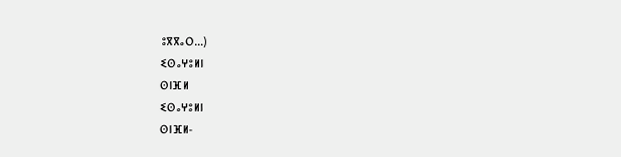ⵓⴳⴳⴰⵔ...)
ⵉⵙⴰⵖⵓⵍⵏ
ⵙⵏⴼⵍ
ⵉⵙⴰⵖⵓⵍⵏ
ⵙⵏⴼⵍ-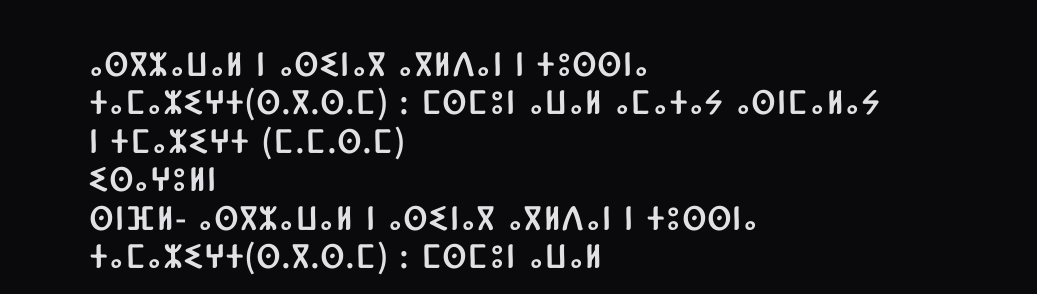ⴰⵙⴳⵣⴰⵡⴰⵍ ⵏ ⴰⵙⵉⵏⴰⴳ ⴰⴳⵍⴷⴰⵏ ⵏ ⵜⵓⵙⵙⵏⴰ ⵜⴰⵎⴰⵣⵉⵖⵜ(ⵙ.ⴳ.ⵙ.ⵎ) : ⵎⵙⵎⵓⵏ ⴰⵡⴰⵍ ⴰⵎⴰⵜⴰⵢ ⴰⵙⵏⵎⴰⵍⴰⵢ ⵏ ⵜⵎⴰⵣⵉⵖⵜ (ⵎ.ⵎ.ⵙ.ⵎ)
ⵉⵙⴰⵖⵓⵍⵏ
ⵙⵏⴼⵍ- ⴰⵙⴳⵣⴰⵡⴰⵍ ⵏ ⴰⵙⵉⵏⴰⴳ ⴰⴳⵍⴷⴰⵏ ⵏ ⵜⵓⵙⵙⵏⴰ ⵜⴰⵎⴰⵣⵉⵖⵜ(ⵙ.ⴳ.ⵙ.ⵎ) : ⵎⵙⵎⵓⵏ ⴰⵡⴰⵍ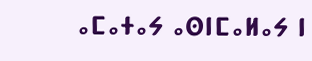ⴰⵎⴰⵜⴰⵢ ⴰⵙⵏⵎⴰⵍⴰⵢ ⵏ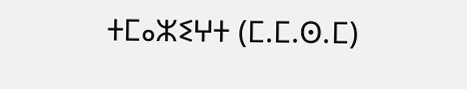ⵜⵎⴰⵣⵉⵖⵜ (ⵎ.ⵎ.ⵙ.ⵎ)